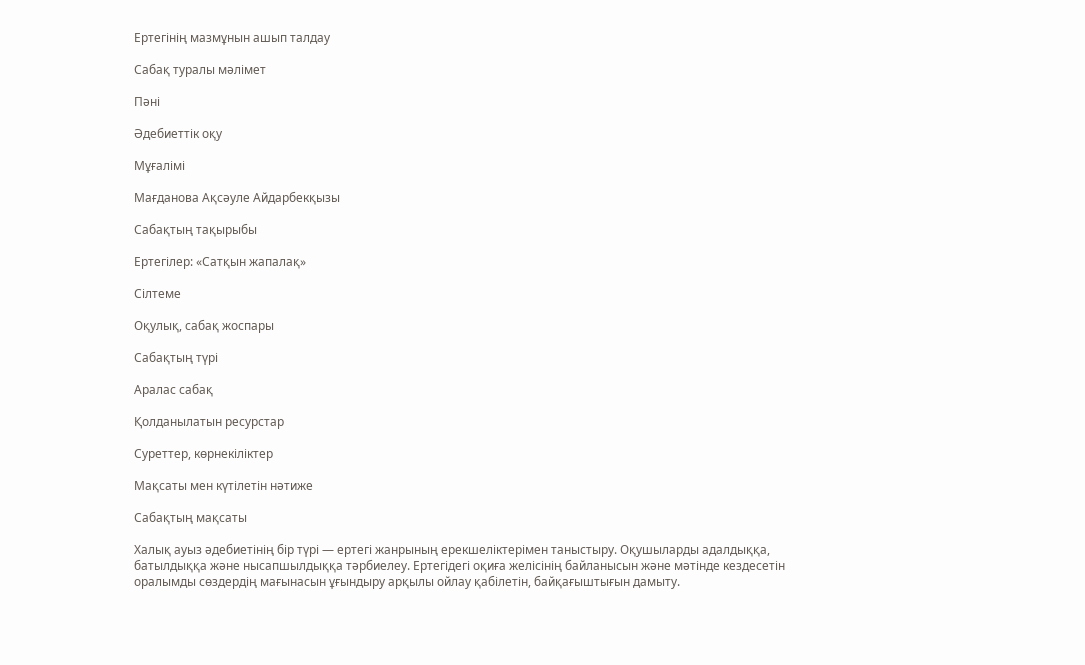Ертегінің мазмұнын ашып талдау

Сабақ туралы мәлімет

Пәні

Әдебиеттік оқу

Мұғалімі

Мағданова Ақсәуле Айдарбекқызы

Сабақтың тақырыбы

Ертегілер: «Сатқын жапалақ»

Сілтеме

Оқулық, сабақ жоспары

Сабақтың түрі

Аралас сабақ

Қолданылатын ресурстар

Суреттер, көрнекіліктер

Мақсаты мен күтілетін нәтиже

Сабақтың мақсаты

Халық ауыз әдебиетінің бір түрі — ертегі жанрының ерекшеліктерімен таныстыру. Оқушыларды адалдыққа, батылдыққа және нысапшылдыққа тәрбиелеу. Ертегідегі оқиға желісінің байланысын және мәтінде кездесетін оралымды сөздердің мағынасын ұғындыру арқылы ойлау қабілетін, байқағыштығын дамыту.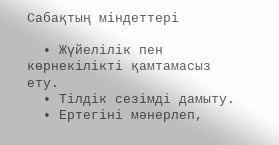Сабақтың міндеттері

  • Жүйелілік пен көрнекілікті қамтамасыз ету.
  • Тілдік сезімді дамыту.
  • Ертегіні мәнерлеп,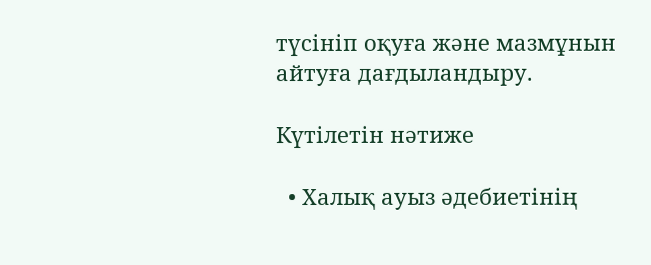түсініп оқуға және мазмұнын айтуға дағдыландыру.

Күтілетін нәтиже

  • Халық ауыз әдебиетінің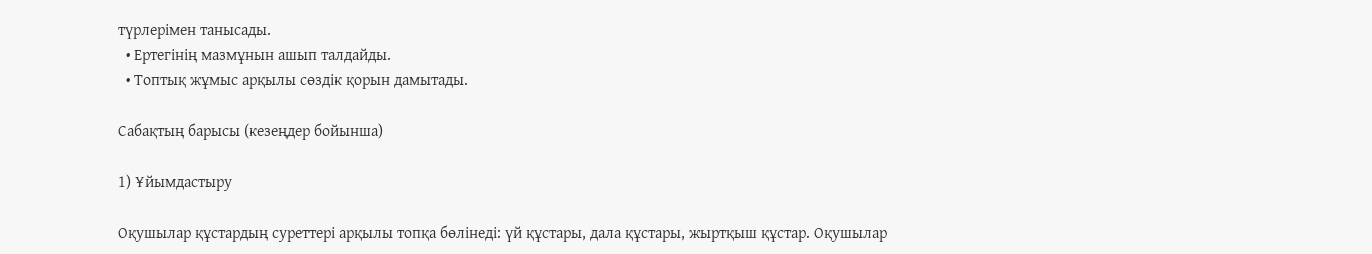түрлерімен танысады.
  • Ертегінің мазмұнын ашып талдайды.
  • Топтық жұмыс арқылы сөздік қорын дамытады.

Сабақтың барысы (кезеңдер бойынша)

1) Ұйымдастыру

Оқушылар құстардың суреттері арқылы топқа бөлінеді: үй құстары, дала құстары, жыртқыш құстар. Оқушылар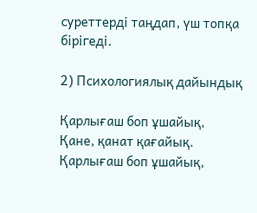суреттерді таңдап, үш топқа бірігеді.

2) Психологиялық дайындық

Қарлығаш боп ұшайық,
Қане, қанат қағайық.
Қарлығаш боп ұшайық,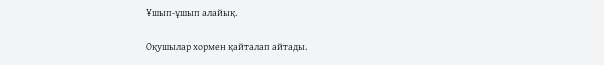Ұшып-ұшып алайық.

Оқушылар хормен қайталап айтады.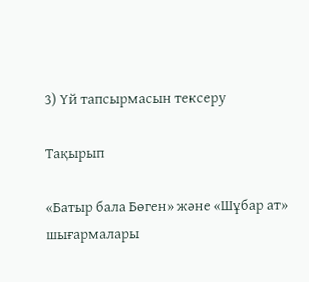3) Үй тапсырмасын тексеру

Тақырып

«Батыр бала Бөген» және «Шұбар ат» шығармалары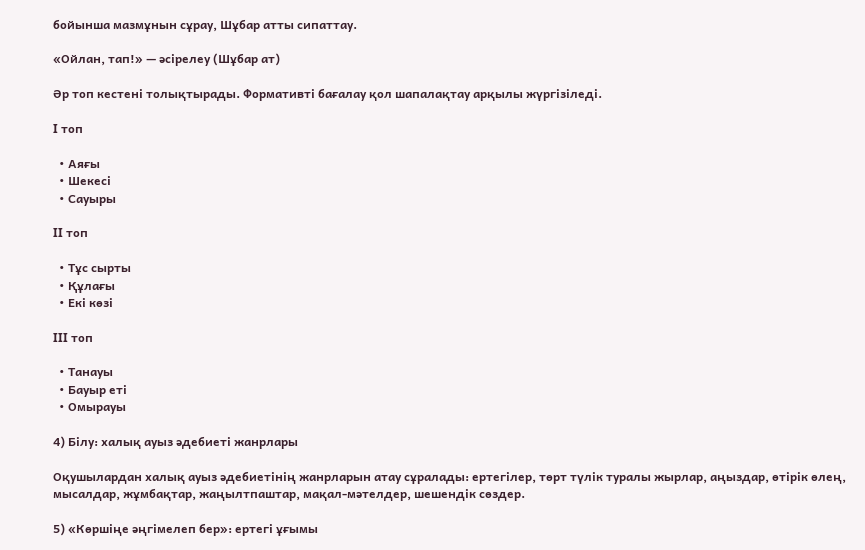бойынша мазмұнын сұрау, Шұбар атты сипаттау.

«Ойлан, тап!» — әсірелеу (Шұбар ат)

Әр топ кестені толықтырады. Формативті бағалау қол шапалақтау арқылы жүргізіледі.

I топ

  • Аяғы
  • Шекесі
  • Сауыры

II топ

  • Тұс сырты
  • Құлағы
  • Екі көзі

III топ

  • Танауы
  • Бауыр еті
  • Омырауы

4) Білу: халық ауыз әдебиеті жанрлары

Оқушылардан халық ауыз әдебиетінің жанрларын атау сұралады: ертегілер, төрт түлік туралы жырлар, аңыздар, өтірік өлең, мысалдар, жұмбақтар, жаңылтпаштар, мақал-мәтелдер, шешендік сөздер.

5) «Көршіңе әңгімелеп бер»: ертегі ұғымы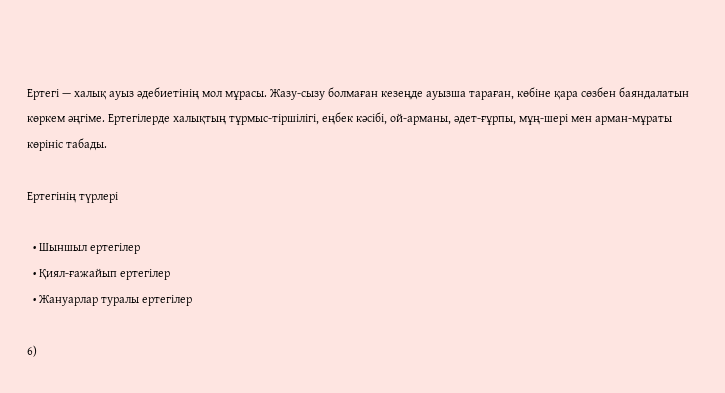Ертегі — халық ауыз әдебиетінің мол мұрасы. Жазу-сызу болмаған кезеңде ауызша тараған, көбіне қара сөзбен баяндалатын көркем әңгіме. Ертегілерде халықтың тұрмыс-тіршілігі, еңбек кәсібі, ой-арманы, әдет-ғұрпы, мұң-шерi мен арман-мұраты көрініс табады.

Ертегінің түрлері

  • Шыншыл ертегілер
  • Қиял-ғажайып ертегілер
  • Жануарлар туралы ертегілер

6)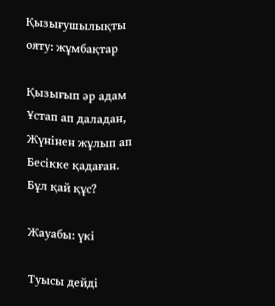Қызығушылықты ояту: жұмбақтар

Қызығып әр адам
Ұстап ап даладан,
Жүнінен жұлып ап
Бесікке қадаған.
Бұл қай құс?

Жауабы: үкі

Туысы дейді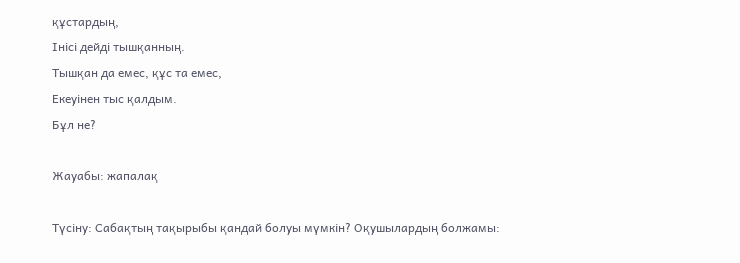құстардың,
Інісі дейді тышқанның.
Тышқан да емес, құс та емес,
Екеуінен тыс қалдым.
Бұл не?

Жауабы: жапалақ

Түсіну: Сабақтың тақырыбы қандай болуы мүмкін? Оқушылардың болжамы: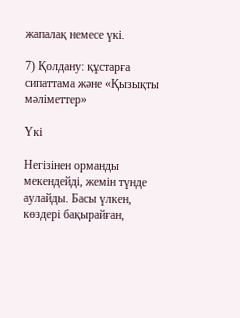жапалақ немесе үкі.

7) Қолдану: құстарға сипаттама және «Қызықты мәліметтер»

Үкі

Негізінен орманды мекендейді, жемін түнде аулайды. Басы үлкен, көздері бақырайған,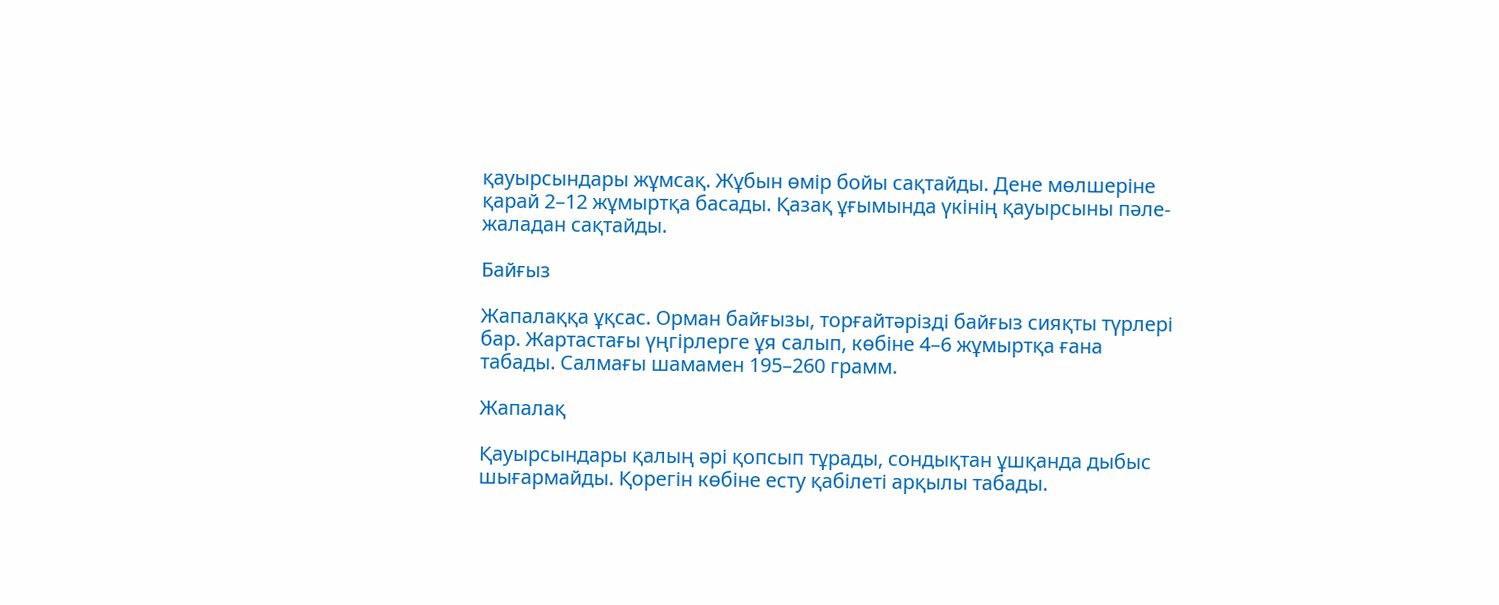қауырсындары жұмсақ. Жұбын өмір бойы сақтайды. Дене мөлшеріне қарай 2–12 жұмыртқа басады. Қазақ ұғымында үкінің қауырсыны пәле-жаладан сақтайды.

Байғыз

Жапалаққа ұқсас. Орман байғызы, торғайтәрізді байғыз сияқты түрлері бар. Жартастағы үңгірлерге ұя салып, көбіне 4–6 жұмыртқа ғана табады. Салмағы шамамен 195–260 грамм.

Жапалақ

Қауырсындары қалың әрі қопсып тұрады, сондықтан ұшқанда дыбыс шығармайды. Қорегін көбіне есту қабілеті арқылы табады.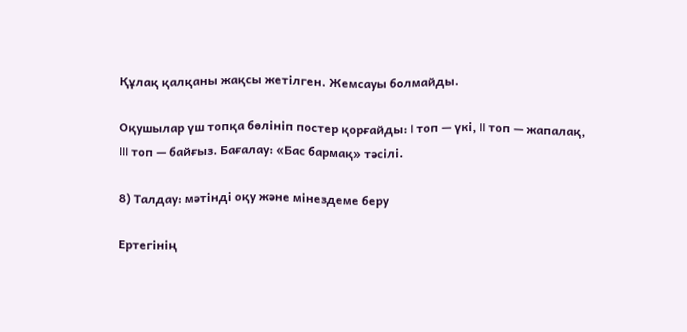Құлақ қалқаны жақсы жетілген. Жемсауы болмайды.

Оқушылар үш топқа бөлініп постер қорғайды: I топ — үкі, II топ — жапалақ, III топ — байғыз. Бағалау: «Бас бармақ» тәсілі.

8) Талдау: мәтінді оқу және мінездеме беру

Ертегінің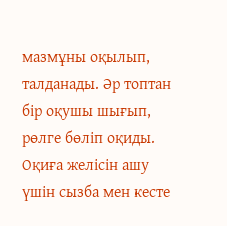мазмұны оқылып, талданады. Әр топтан бір оқушы шығып, рөлге бөліп оқиды. Оқиға желісін ашу үшін сызба мен кесте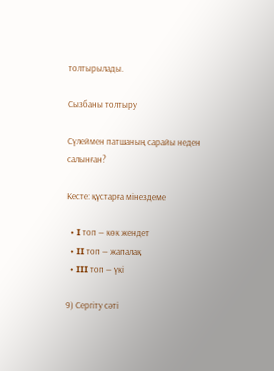толтырылады.

Сызбаны толтыру

Сүлеймен патшаның сарайы неден салынған?

Кесте: құстарға мінездеме

  • I топ — көк жендет
  • II топ — жапалақ
  • III топ — үкі

9) Сергіту сәті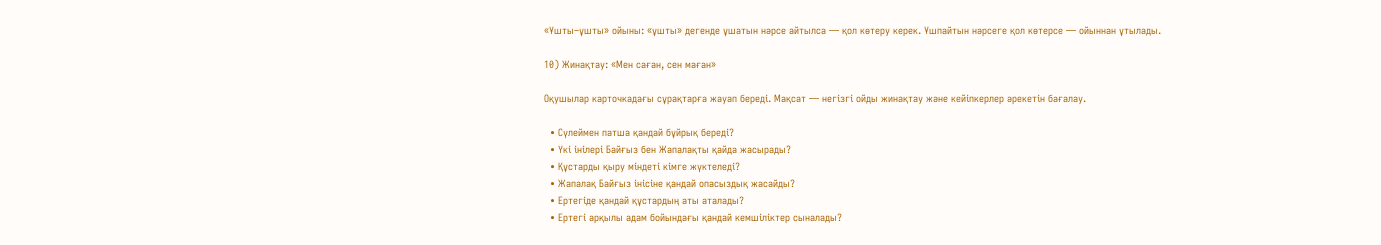«Ұшты–ұшты» ойыны: «ұшты» дегенде ұшатын нәрсе айтылса — қол көтеру керек. Ұшпайтын нәрсеге қол көтерсе — ойыннан ұтылады.

10) Жинақтау: «Мен саған, сен маған»

Оқушылар карточкадағы сұрақтарға жауап береді. Мақсат — негізгі ойды жинақтау және кейіпкерлер әрекетін бағалау.

  • Сүлеймен патша қандай бұйрық береді?
  • Үкі інілері Байғыз бен Жапалақты қайда жасырады?
  • Құстарды қыру міндеті кімге жүктеледі?
  • Жапалақ Байғыз інісіне қандай опасыздық жасайды?
  • Ертегіде қандай құстардың аты аталады?
  • Ертегі арқылы адам бойындағы қандай кемшіліктер сыналады?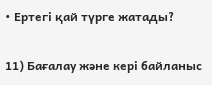• Ертегі қай түрге жатады?

11) Бағалау және кері байланыс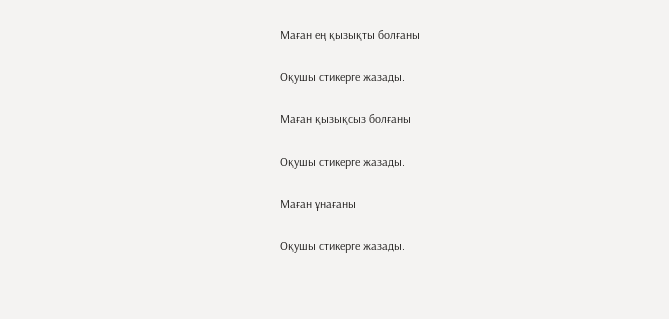Маған ең қызықты болғаны

Оқушы стикерге жазады.

Маған қызықсыз болғаны

Оқушы стикерге жазады.

Маған ұнағаны

Оқушы стикерге жазады.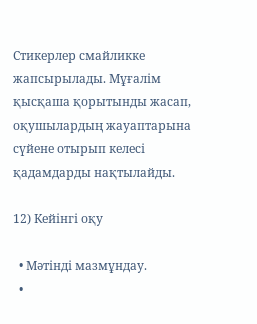Стикерлер смайликке жапсырылады. Мұғалім қысқаша қорытынды жасап, оқушылардың жауаптарына сүйене отырып келесі қадамдарды нақтылайды.

12) Кейінгі оқу

  • Мәтінді мазмұндау.
  •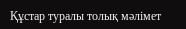Құстар туралы толық мәлімет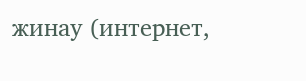жинау (интернет,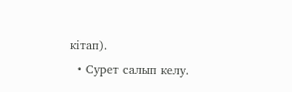кітап).
  • Сурет салып келу.